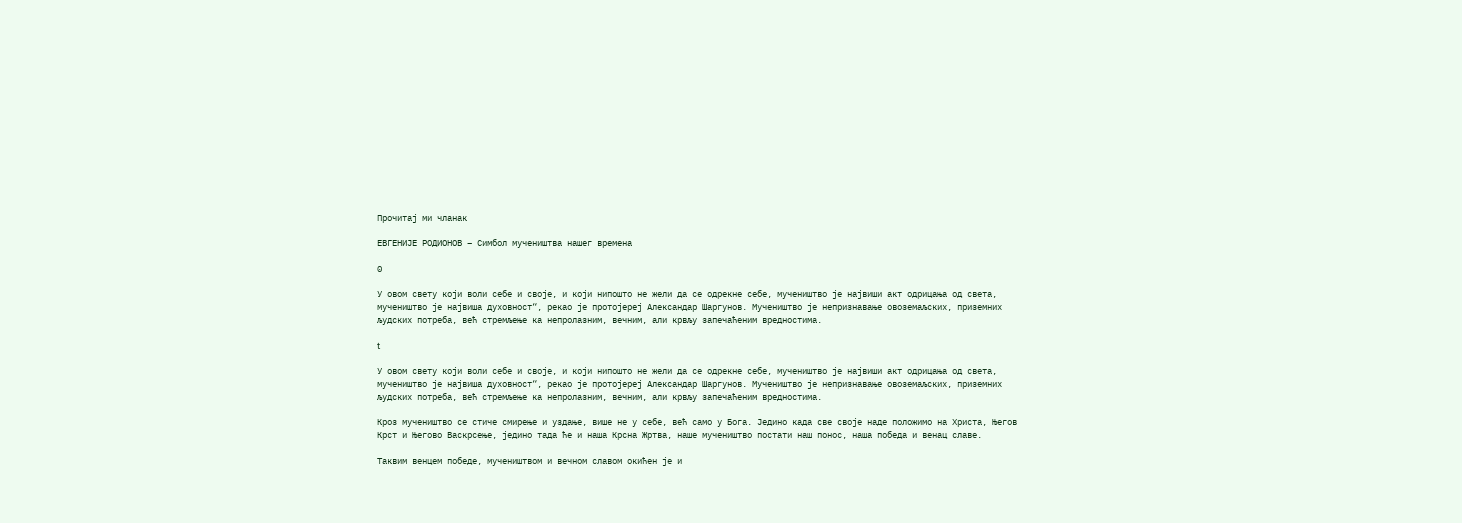Прочитај ми чланак

ЕВГЕНИЈЕ РОДИОНОВ – Симбол мучеништва нашег времена

0

У овом свету који воли себе и своје, и који нипошто не жели да се одрекне себе, мучеништво је највиши акт одрицања од света, мучеништво је највиша духовност“, рекао је протојереј Александар Шаргунов. Мучеништво је непризнавање овоземаљских, приземних људских потреба, већ стремљење ка непролазним, вечним, али крвљу запечаћеним вредностима.

t

У овом свету који воли себе и своје, и који нипошто не жели да се одрекне себе, мучеништво је највиши акт одрицања од света, мучеништво је највиша духовност“, рекао је протојереј Александар Шаргунов. Мучеништво је непризнавање овоземаљских, приземних људских потреба, већ стремљење ка непролазним, вечним, али крвљу запечаћеним вредностима.

Кроз мучеништво се стиче смирење и уздање, више не у себе, већ само у Бога. Једино када све своје наде положимо на Христа, Његов Крст и Његово Васкрсење, једино тада ће и наша Крсна Жртва, наше мучеништво постати наш понос, наша победа и венац славе.

Таквим венцем победе, мучеништвом и вечном славом окићен је и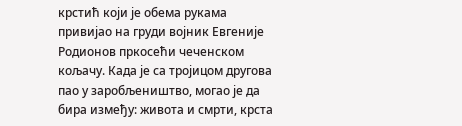крстић који је обема рукама привијао на груди војник Евгеније Родионов пркосећи чеченском кољачу. Када је са тројицом другова пао у заробљеништво, могао је да бира између: живота и смрти, крста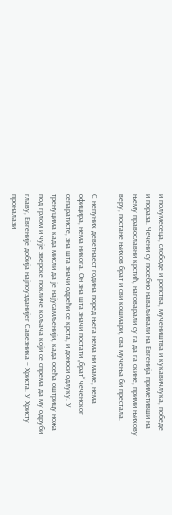и полумесеца, слободе и ропства, мучеништва и кукавичлука, победе и пораза. Чечени су посебно наваљивали на Евгенија приметивши на њему православни крстић, наговарали су га да га скине, прими њихову веру, постане њихов брат и сви кошмари, сва мучења би престала.

С непуних деветнаест година поред њега нема ни маме, нема официра, нема никога. Он зна шта значи постати „брат“ чеченског сепаратисте, зна шта значи одрећи се крста, и доноси одлуку. У тренуцима када мисли да је најусамљенији, када осећа оштрицу ножа под грлом и чује зверске покличе кољача који се спрема да му одруби главу, Евгеније добија најпоузданијег Савезника – Христа. У Христу проналази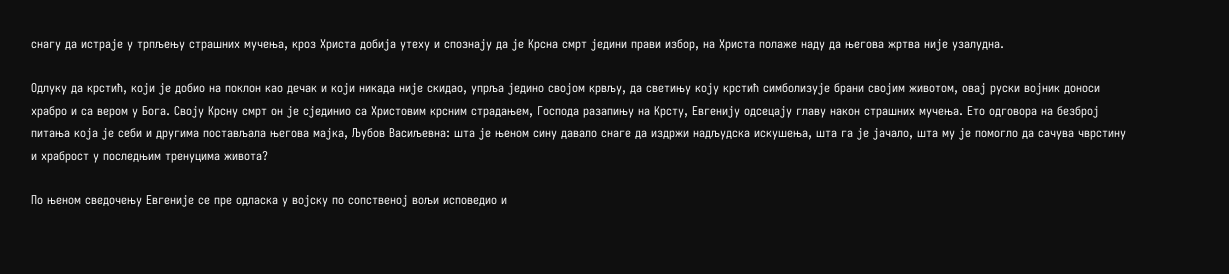снагу да истраје у трпљењу страшних мучења, кроз Христа добија утеху и спознају да је Крсна смрт једини прави избор, на Христа полаже наду да његова жртва није узалудна.

Одлуку да крстић, који је добио на поклон као дечак и који никада није скидао, упрља једино својом крвљу, да светињу коју крстић симболизује брани својим животом, овај руски војник доноси храбро и са вером у Бога. Своју Крсну смрт он је сјединио са Христовим крсним страдањем, Господа разапињу на Крсту, Евгенију одсецају главу након страшних мучења. Ето одговора на безброј питања која је себи и другима постављала његова мајка, Љубов Васиљевна: шта је њеном сину давало снаге да издржи надљудска искушења, шта га је јачало, шта му је помогло да сачува чврстину и храброст у последњим тренуцима живота?

По њеном сведочењу Евгеније се пре одласка у војску по сопственој вољи исповедио и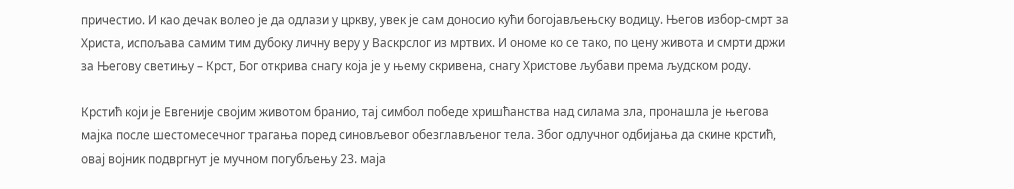причестио. И као дечак волео је да одлази у цркву, увек је сам доносио кући богојављењску водицу. Његов избор-смрт за Христа, испољава самим тим дубоку личну веру у Васкрслог из мртвих. И ономе ко се тако, по цену живота и смрти држи за Његову светињу – Крст, Бог открива снагу која је у њему скривена, снагу Христове љубави према људском роду.

Крстић који је Евгеније својим животом бранио, тај симбол победе хришћанства над силама зла, пронашла је његова мајка после шестомесечног трагања поред синовљевог обезглављеног тела. Због одлучног одбијања да скине крстић, овај војник подвргнут је мучном погубљењу 23. маја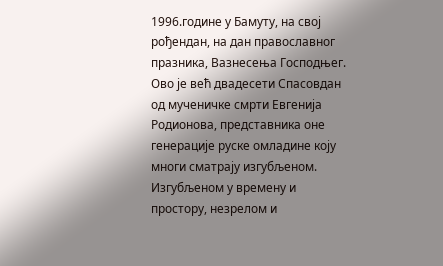1996.године у Бамуту, на свој рођендан, на дан православног празника, Вазнесења Господњег. Ово је већ двадесети Спасовдан од мученичке смрти Евгенија Родионова, представника оне генерације руске омладине коју многи сматрају изгубљеном. Изгубљеном у времену и простору, незрелом и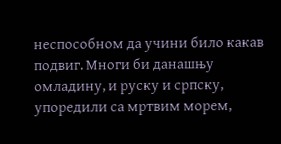неспособном да учини било какав подвиг. Многи би данашњу омладину, и руску и српску, упоредили са мртвим морем,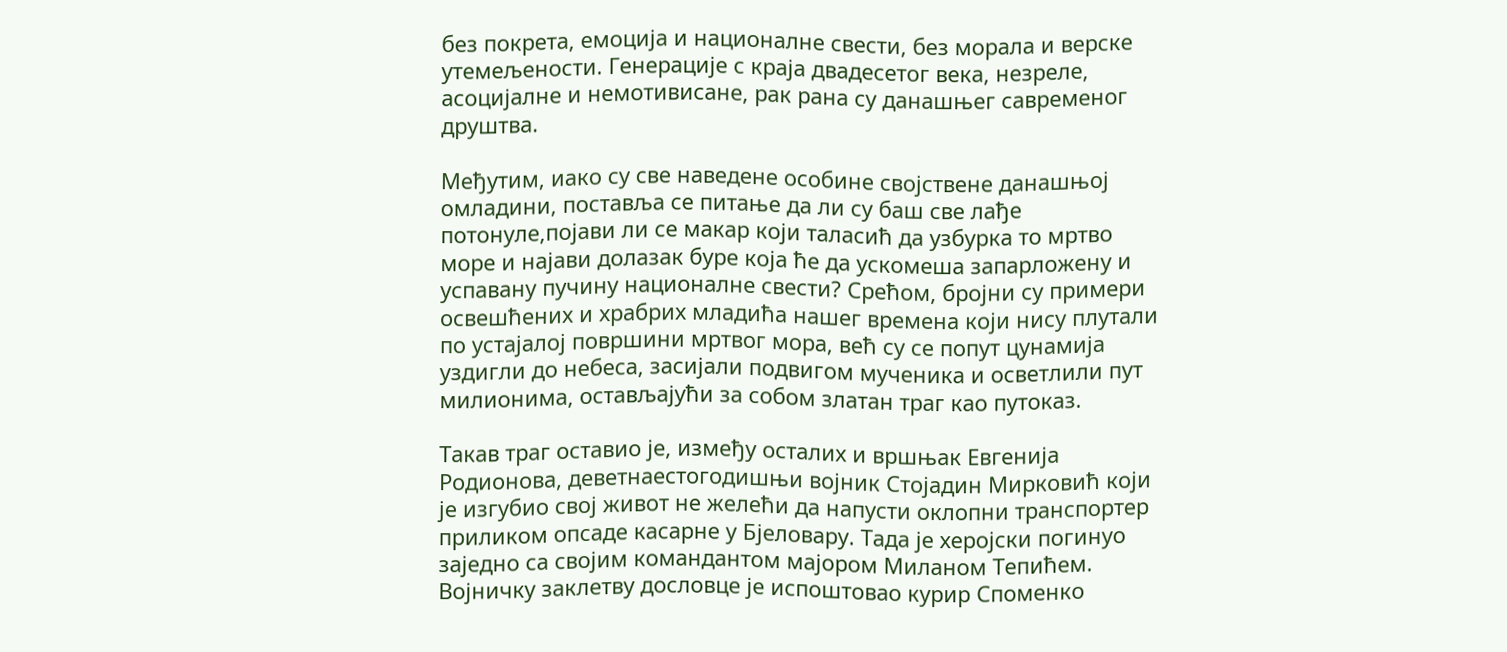без покрета, емоција и националне свести, без морала и верске утемељености. Генерације с краја двадесетог века, незреле, асоцијалне и немотивисане, рак рана су данашњег савременог друштва.

Међутим, иако су све наведене особине својствене данашњој омладини, поставља се питање да ли су баш све лађе потонуле,појави ли се макар који таласић да узбурка то мртво море и најави долазак буре која ће да ускомеша запарложену и успавану пучину националне свести? Срећом, бројни су примери освешћених и храбрих младића нашег времена који нису плутали по устајалој површини мртвог мора, већ су се попут цунамија уздигли до небеса, засијали подвигом мученика и осветлили пут милионима, остављајући за собом златан траг као путоказ.

Такав траг оставио је, између осталих и вршњак Евгенија Родионова, деветнаестогодишњи војник Стојадин Мирковић који је изгубио свој живот не желећи да напусти оклопни транспортер приликом опсаде касарне у Бјеловару. Тада је херојски погинуо заједно са својим командантом мајором Миланом Тепићем. Војничку заклетву дословце је испоштовао курир Споменко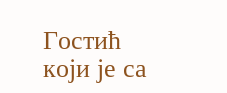Гостић који је са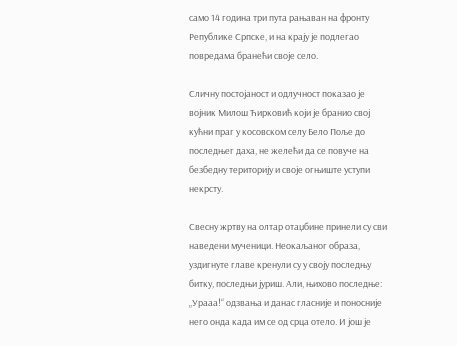само 14 година три пута рањаван на фронту Републике Српске, и на крају је подлегао повредама бранећи своје село.

Сличну постојаност и одлучност показао је војник Милош Ћирковић који је бранио свој кућни праг у косовском селу Бело Поље до последњег даха, не желећи да се повуче на безбедну територију и своје огњиште уступи некрсту.

Свесну жртву на олтар отаџбине принели су сви наведени мученици. Неокаљаног образа, уздигнуте главе кренули су у своју последњу битку, последњи јуриш. Али, њихово последње: „Урааа!“ одзвања и данас гласније и поносније него онда када им се од срца отело. И још је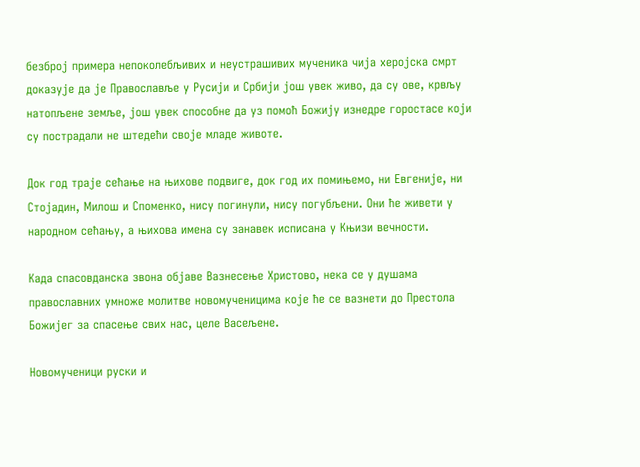безброј примера непоколебљивих и неустрашивих мученика чија херојска смрт доказује да је Православље у Русији и Србији још увек живо, да су ове, крвљу натопљене земље, још увек способне да уз помоћ Божију изнедре горостасе који су пострадали не штедећи своје младе животе.

Док год траје сећање на њихове подвиге, док год их помињемо, ни Евгеније, ни Стојадин, Милош и Споменко, нису погинули, нису погубљени. Они ће живети у народном сећању, а њихова имена су занавек исписана у Књизи вечности.

Када спасовданска звона објаве Вазнесење Христово, нека се у душама православних умноже молитве новомученицима које ће се вазнети до Престола Божијег за спасење свих нас, целе Васељене.

Новомученици руски и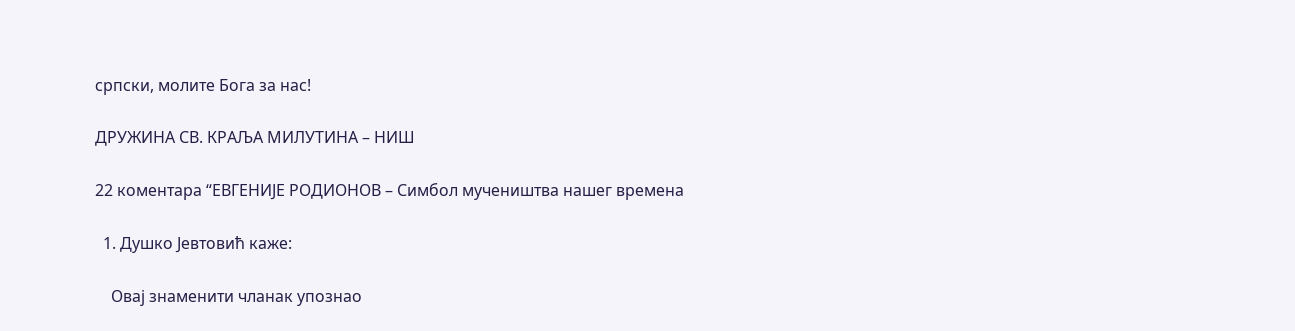српски, молите Бога за нас!

ДРУЖИНА СВ. КРАЉА МИЛУТИНА – НИШ

22 коментара “ЕВГЕНИЈЕ РОДИОНОВ – Симбол мучеништва нашег времена

  1. Душко Јевтовић каже:

    Овај знаменити чланак упознао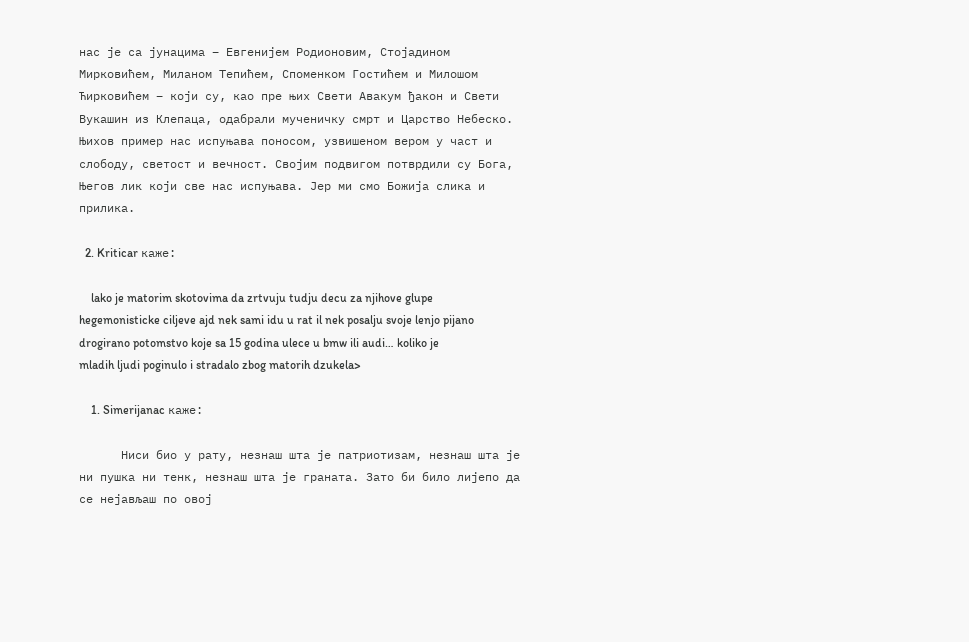нас је са јунацима – Евгенијем Родионовим, Стојадином Мирковићем, Миланом Тепићем, Споменком Гостићем и Милошом Ћирковићем – који су, као пре њих Свети Авакум ђакон и Свети Вукашин из Клепаца, одабрали мученичку смрт и Царство Небеско. Њихов пример нас испуњава поносом, узвишеном вером у част и слободу, светост и вечност. Својим подвигом потврдили су Бога, Његов лик који све нас испуњава. Јер ми смо Божија слика и прилика.

  2. Kriticar каже:

    lako je matorim skotovima da zrtvuju tudju decu za njihove glupe hegemonisticke ciljeve ajd nek sami idu u rat il nek posalju svoje lenjo pijano drogirano potomstvo koje sa 15 godina ulece u bmw ili audi… koliko je mladih ljudi poginulo i stradalo zbog matorih dzukela>

    1. Simerijanac каже:

      Ниси био у рату, незнаш шта је патриотизам, незнаш шта је ни пушка ни тенк, незнаш шта је граната. Зато би било лијепо да се нејављаш по овој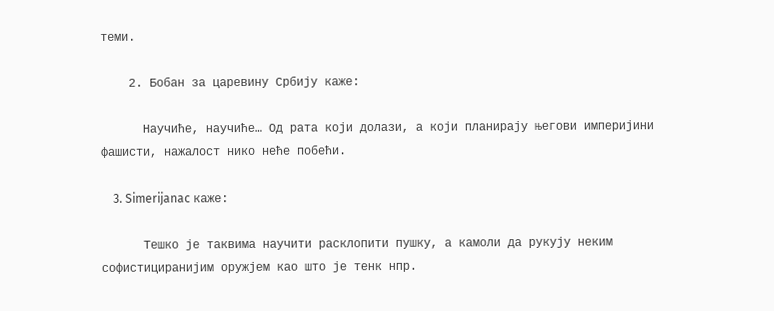теми.

    2. Бобан за царевину Србију каже:

      Научиће, научиће… Од рата који долази, а који планирају његови империјини фашисти, нажалост нико неће побећи.

    3. Simerijanac каже:

      Тешко је таквима научити расклопити пушку, а камоли да рукују неким софистициранијим оружјем као што је тенк нпр.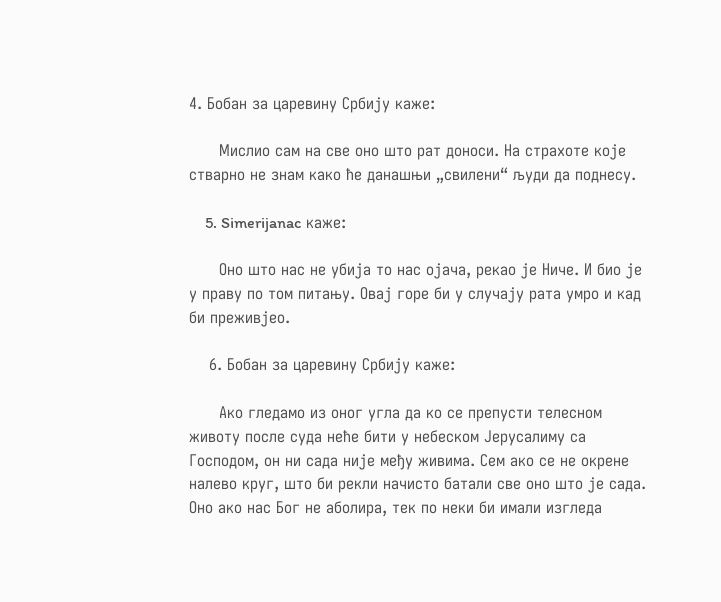4. Бобан за царевину Србију каже:

      Мислио сам на све оно што рат доноси. На страхоте које стварно не знам како ће данашњи „свилени“ људи да поднесу.

    5. Simerijanac каже:

      Оно што нас не убија то нас ојача, рекао је Ниче. И био је у праву по том питању. Овај горе би у случају рата умро и кад би преживјео.

    6. Бобан за царевину Србију каже:

      Ако гледамо из оног угла да ко се препусти телесном животу после суда неће бити у небеском Јерусалиму са Господом, он ни сада није међу живима. Сем ако се не окрене налево круг, што би рекли начисто батали све оно што је сада. Оно ако нас Бог не аболира, тек по неки би имали изгледа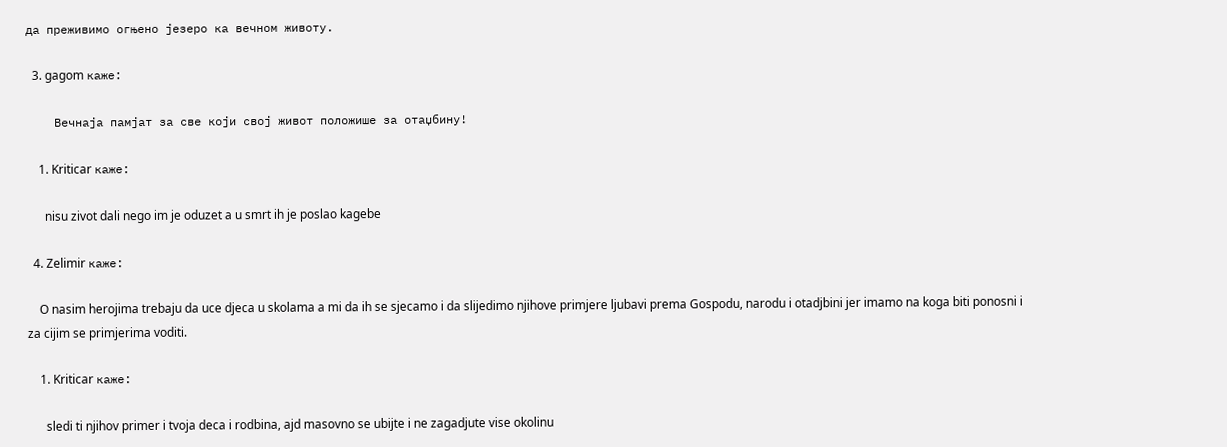да преживимо огњено језеро ка вечном животу.

  3. gagom каже:

    Вечнаја памјат за све који свој живот положише за отаџбину!

    1. Kriticar каже:

      nisu zivot dali nego im je oduzet a u smrt ih je poslao kagebe

  4. Zelimir каже:

    O nasim herojima trebaju da uce djeca u skolama a mi da ih se sjecamo i da slijedimo njihove primjere ljubavi prema Gospodu, narodu i otadjbini jer imamo na koga biti ponosni i za cijim se primjerima voditi.

    1. Kriticar каже:

      sledi ti njihov primer i tvoja deca i rodbina, ajd masovno se ubijte i ne zagadjute vise okolinu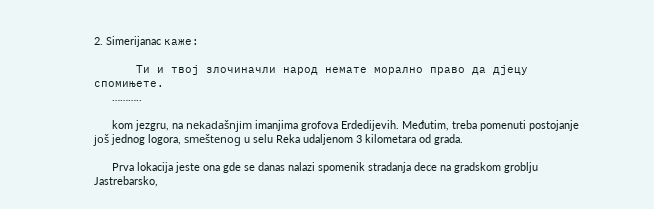2. Simerijanac каже:

      Ти и твој злочиначли народ немате морално право да дјецу спомињете.
      ………..

      kom jezgru, na nekadašnjim imanjima grofova Erdedijevih. Međutim, treba pomenuti postojanje još jednog logora, smeštenog u selu Reka udaljenom 3 kilometara od grada.

      Prva lokacija jeste ona gde se danas nalazi spomenik stradanja dece na gradskom groblju Jastrebarsko,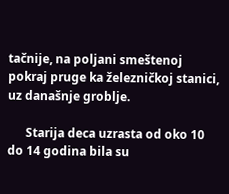tačnije, na poljani smeštenoj pokraj pruge ka železničkoj stanici, uz današnje groblje.

      Starija deca uzrasta od oko 10 do 14 godina bila su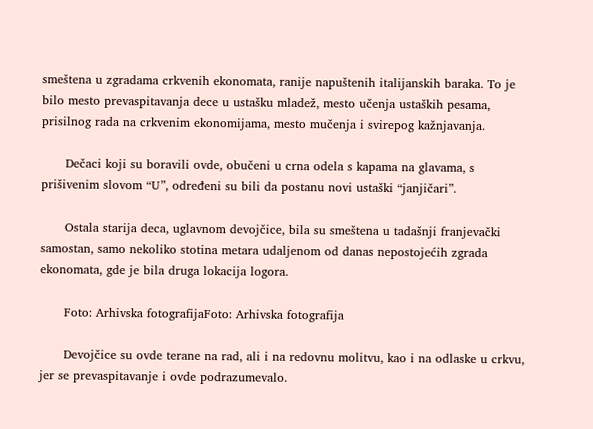smeštena u zgradama crkvenih ekonomata, ranije napuštenih italijanskih baraka. To je bilo mesto prevaspitavanja dece u ustašku mladež, mesto učenja ustaških pesama, prisilnog rada na crkvenim ekonomijama, mesto mučenja i svirepog kažnjavanja.

      Dečaci koji su boravili ovde, obučeni u crna odela s kapama na glavama, s prišivenim slovom “U”, određeni su bili da postanu novi ustaški “janjičari”.

      Ostala starija deca, uglavnom devojčice, bila su smeštena u tadašnji franjevački samostan, samo nekoliko stotina metara udaljenom od danas nepostojećih zgrada ekonomata, gde je bila druga lokacija logora.

      Foto: Arhivska fotografijaFoto: Arhivska fotografija

      Devojčice su ovde terane na rad, ali i na redovnu molitvu, kao i na odlaske u crkvu, jer se prevaspitavanje i ovde podrazumevalo.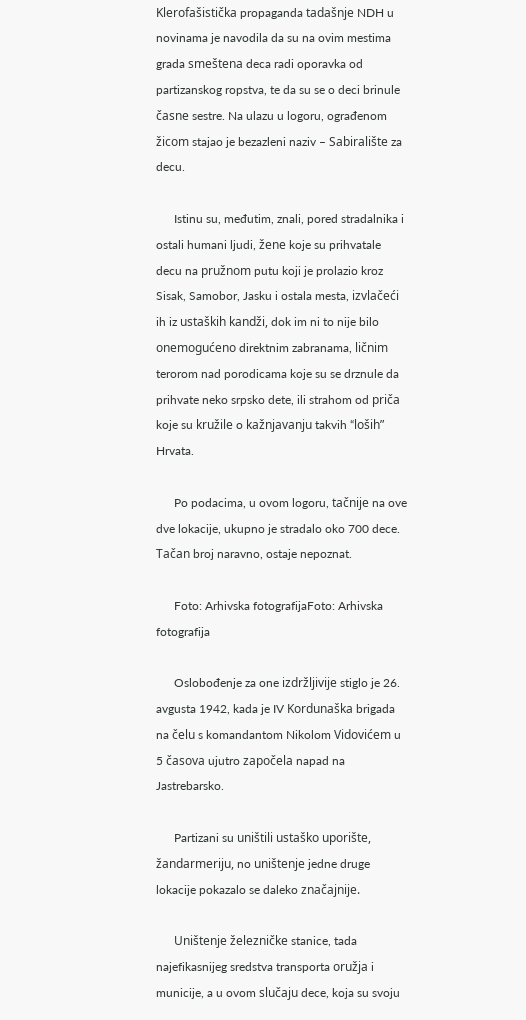Klerofašistička propaganda tadašnje NDH u novinama je navodila da su na ovim mestima grada smeštena deca radi oporavka od partizanskog ropstva, te da su se o deci brinule časne sestre. Na ulazu u logoru, ograđenom žicom stajao je bezazleni naziv – Sabiralište za decu.

      Istinu su, međutim, znali, pored stradalnika i ostali humani ljudi, žene koje su prihvatale decu na pružnom putu koji je prolazio kroz Sisak, Samobor, Jasku i ostala mesta, izvlačeći ih iz ustaških kandži, dok im ni to nije bilo onemogućeno direktnim zabranama, ličnim terorom nad porodicama koje su se drznule da prihvate neko srpsko dete, ili strahom od priča koje su kružile o kažnjavanju takvih “loših” Hrvata.

      Po podacima, u ovom logoru, tačnije na ove dve lokacije, ukupno je stradalo oko 700 dece. Tačan broj naravno, ostaje nepoznat.

      Foto: Arhivska fotografijaFoto: Arhivska fotografija

      Oslobođenje za one izdržljivije stiglo je 26. avgusta 1942, kada je IV Kordunaška brigada na čelu s komandantom Nikolom Vidovićem u 5 časova ujutro započela napad na Jastrebarsko.

      Partizani su uništili ustaško uporište, žandarmeriju, no uništenje jedne druge lokacije pokazalo se daleko značajnije.

      Uništenje železničke stanice, tada najefikasnijeg sredstva transporta oružja i municije, a u ovom slučaju dece, koja su svoju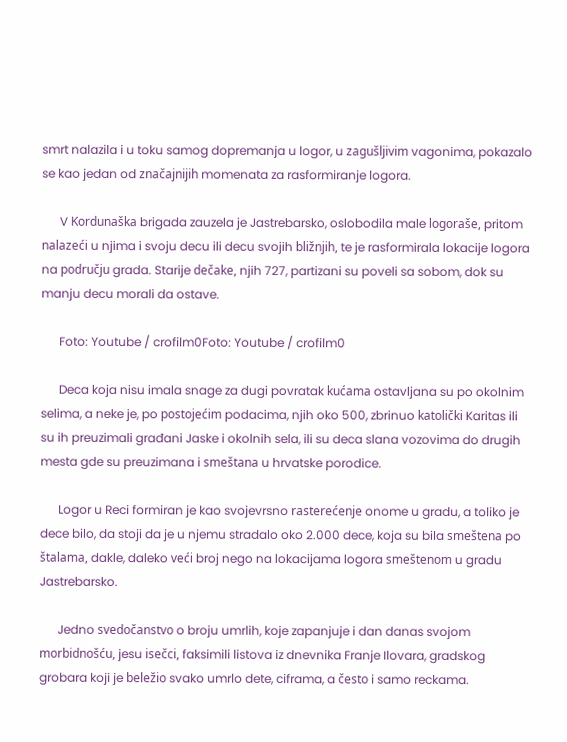smrt nalazila i u toku samog dopremanja u logor, u zagušljivim vagonima, pokazalo se kao jedan od značajnijih momenata za rasformiranje logora.

      V Kordunaška brigada zauzela je Jastrebarsko, oslobodila male logoraše, pritom nalazeći u njima i svoju decu ili decu svojih bližnjih, te je rasformirala lokacije logora na području grada. Starije dečake, njih 727, partizani su poveli sa sobom, dok su manju decu morali da ostave.

      Foto: Youtube / crofilm0Foto: Youtube / crofilm0

      Deca koja nisu imala snage za dugi povratak kućama ostavljana su po okolnim selima, a neke je, po postojećim podacima, njih oko 500, zbrinuo katolički Karitas ili su ih preuzimali građani Jaske i okolnih sela, ili su deca slana vozovima do drugih mesta gde su preuzimana i smeštana u hrvatske porodice.

      Logor u Reci formiran je kao svojevrsno rasterećenje onome u gradu, a toliko je dece bilo, da stoji da je u njemu stradalo oko 2.000 dece, koja su bila smeštena po štalama, dakle, daleko veći broj nego na lokacijama logora smeštenom u gradu Jastrebarsko.

      Jedno svedočanstvo o broju umrlih, koje zapanjuje i dan danas svojom morbidnošću, jesu isečci, faksimili listova iz dnevnika Franje Ilovara, gradskog grobara koji je beležio svako umrlo dete, ciframa, a često i samo reckama.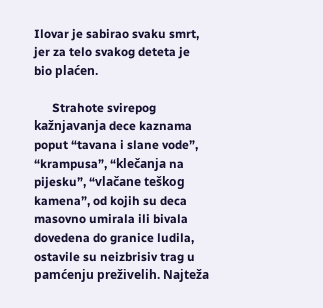Ilovar je sabirao svaku smrt, jer za telo svakog deteta je bio plaćen.

      Strahote svirepog kažnjavanja dece kaznama poput “tavana i slane vode”, “krampusa”, “klečanja na pijesku”, “vlačane teškog kamena”, od kojih su deca masovno umirala ili bivala dovedena do granice ludila, ostavile su neizbrisiv trag u pamćenju preživelih. Najteža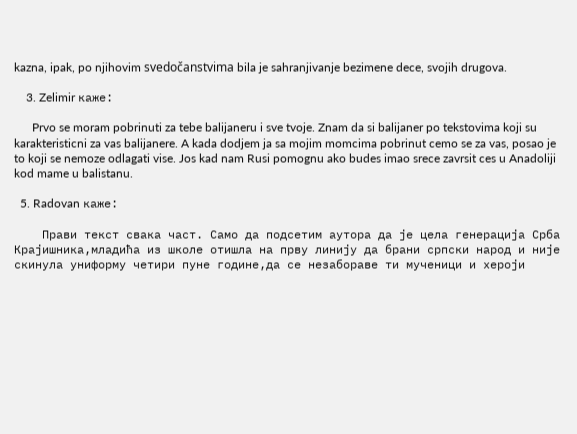kazna, ipak, po njihovim svedočanstvima bila je sahranjivanje bezimene dece, svojih drugova.

    3. Zelimir каже:

      Prvo se moram pobrinuti za tebe balijaneru i sve tvoje. Znam da si balijaner po tekstovima koji su karakteristicni za vas balijanere. A kada dodjem ja sa mojim momcima pobrinut cemo se za vas, posao je to koji se nemoze odlagati vise. Jos kad nam Rusi pomognu ako budes imao srece zavrsit ces u Anadoliji kod mame u balistanu.

  5. Radovan каже:

    Прави текст свака част. Само да подсетим аутора да је цела генерација Срба Крајишника,младића из школе отишла на прву линију да брани српски народ и није скинула униформу четири пуне године,да се незабораве ти мученици и хероји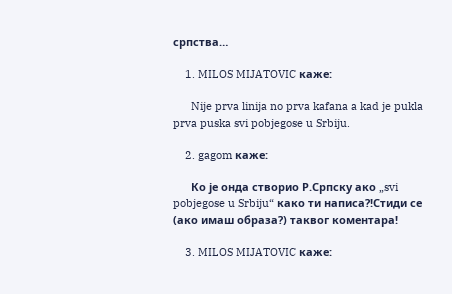српства…

    1. MILOS MIJATOVIC каже:

      Nije prva linija no prva kafana a kad je pukla prva puska svi pobjegose u Srbiju.

    2. gagom каже:

      Ко је онда створио Р.Српску ако „svi pobjegose u Srbiju“ како ти написа?!Стиди се (ако имаш образа?) таквог коментара!

    3. MILOS MIJATOVIC каже: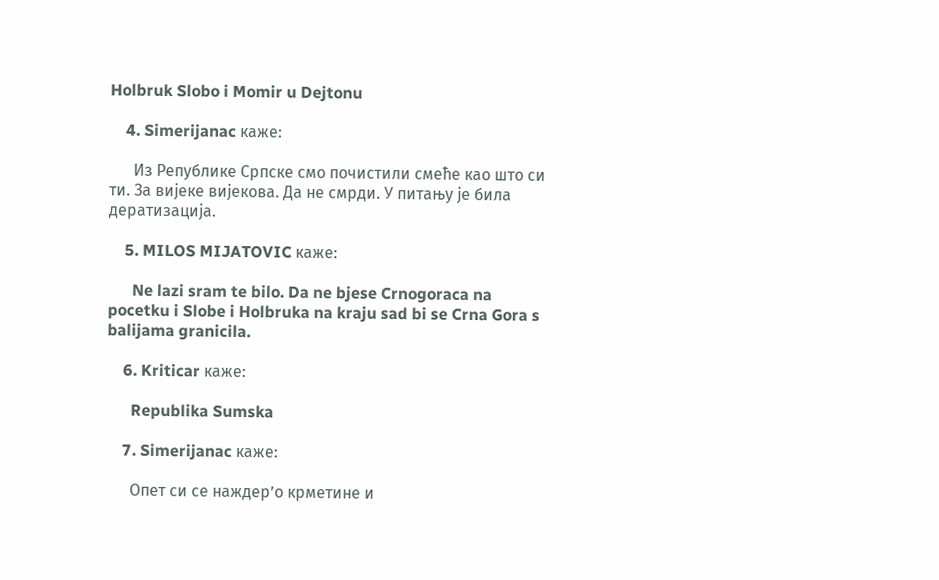Holbruk Slobo i Momir u Dejtonu

    4. Simerijanac каже:

      Из Републике Српске смо почистили смеће као што си ти. За вијеке вијекова. Да не смрди. У питању је била дератизација.

    5. MILOS MIJATOVIC каже:

      Ne lazi sram te bilo. Da ne bjese Crnogoraca na pocetku i Slobe i Holbruka na kraju sad bi se Crna Gora s balijama granicila.

    6. Kriticar каже:

      Republika Sumska

    7. Simerijanac каже:

      Опет си се наждер’о крметине и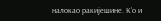налокао ракијешине. К’о и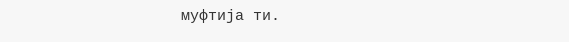муфтија ти.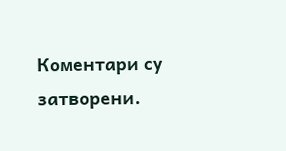Коментари су затворени.